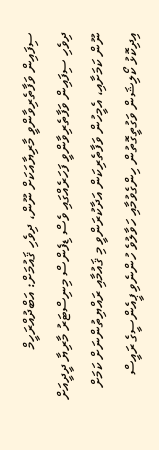ސިފައިން ވަފާތެރިވާންވީ މާރިޔާއަކަށް ނޫން، ދިވެހި ޤައުމަށް: އަބްދުއްރަހީމް
ދިވެހި ސިފައިން ވަފާތެރިވާންވީ ފަހަރެއްގައި ވެސް ޑިފެންސް މިނިސްޓަރު މާރިޔާ ދީދީއަށް ނޫން ކަމަށާއި، އެމީހުން ވަފާތެރިކަން އަދާކުރަންވީ މި ޤައުމާއި ރައްޔިތުންނަށް ކަމަށް އިދިކޮޅު ކޯލިޝަން ވަގުތީގޮތުން ހިންގެވުމާއި ހަވާލުވެ ހުންނެވި ޕީއެންސީގެ ރައީސް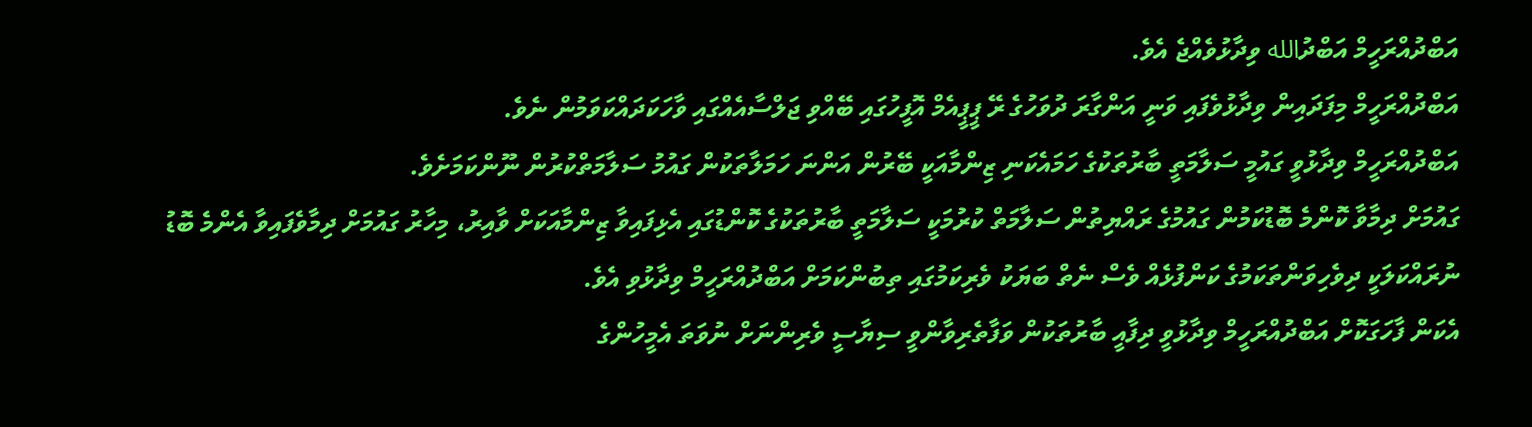އަބްދުއްރަހީމް އަބްދުالله ވިދާޅުވެއްޖެ އެވެ.
އަބްދުއްރަހީމް މިފަދައިން ވިދާޅުވެފައި ވަނީ އަންގާރަ ދުވަހުގެ ރޭ ޕީޕީއެމް އޮފީހުގައި ބޭއްވި ޖަލްސާއެއްގައި ވާހަކަދައްކަވަމުން ނެވެ.
އަބްދުއްރަހީމް ވިދާޅުވީ ގައުމީ ސަލާމަތީ ބާރުތަކުގެ ހަމައެކަނި ޒިންމާއަކީ ބޭރުން އަންނަ ހަމަލާތަކުން ގައުމު ސަލާމަތްކުރުން ނޫންކަމަށެވެ.
ގައުމަށް ދިމާވާ ކޮންމެ ބޮޑުކަމުން ގައުމުގެ ރައްޔިތުން ސަލާމަތް ކުރުމަކީ ސަލާމަތީ ބާރުތަކުގެ ކޮންޑުގައި އެޅިފައިވާ ޒިންމާއަކަށް ވާއިރު، މިހާރު ގައުމަށް ދިމާވެފައިވާ އެންމެ ބޮޑު ނުރައްކަލަކީ ދިވެހިވަންތަކަމުގެ ކަންފުޅެއް ވެސް ނެތް ބަޔަކު ވެރިކަމުގައި ތިބުންކަމަށް އަބްދުއްރަހީމް ވިދާޅުވި އެވެ.
އެކަން ފާހަގަކޮށް އަބްދުއްރަހީމް ވިދާޅުވީ ދިފާއީ ބާރުތަކުން ވަފާތެރިވާންވީ ސިޔާސީ ވެރިންނަށް ނުވަތަ އެމީހުންގެ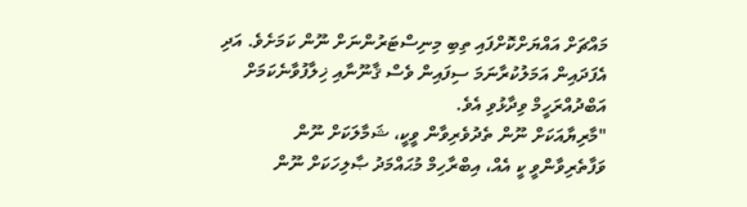މައްޗަށް އައްޔަށްކޮށްފައި ތިބި މިނިސްޓަރުންނަށް ނޫން ކަމަށެވެ. އަދި އެފަދައިން އަމަލުކުރާނަމަ ސިފައިން ވެސް ޤާނޫނާއި ޚިލާފުވާނެކަމަށް އަބްދުއްރަހީމް ވިދާޅުވި އެވެ.
"މާރިޔާއަކަށް ނޫން ތެދުވެރިވާން ވީކީ، ޝަމާލަކަށް ނޫން ވަފާތެރިވާންވީ ކީ އެއް، އިބްރާހިމް މުޙައްމަދު ޞާލިހަކަށް ނޫން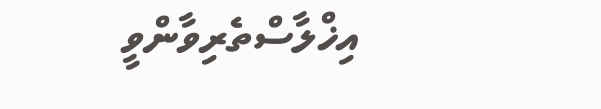އިޚްލާސްތެރިވާންވީ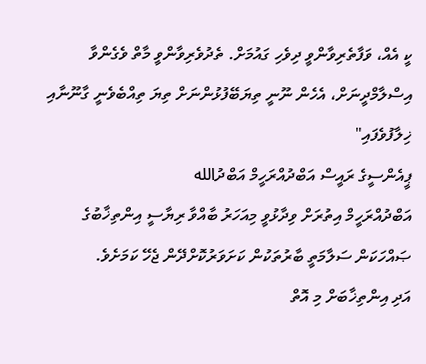ކީ އެއް، ވަފާތެރިވާންވީ ދިވެހި ގައުމަށް. ތެދުވެރިވާންވީ މާތް ވެގެންވާ އިސްލާމްދީނަށް، އެހެން ނޫނީ ތިޔަބޭފުޅުންނަށް ތިޔަ ތިއްބެވެނީ ގާނޫނާއި ޚިލާފުވެފައި"
ޕީއެންސީގެ ރައީސް އަބްދުއްރަހީމް އަބްދުالله
އަބްދުއްރަހީމް އިތުރަށް ވިދާޅުވީ މިއަހަރު ބާއްވާ ރިޔާސީ އިންތިޚާބުގެ ޞައްހަކަން ސަލާމަތީ ބާރުތަކުން ކަށަވަރުކޮށްދޭން ޖެހޭ ކަމަށެވެ.
އަދި އިންތިޚާބަށް މި އޮތް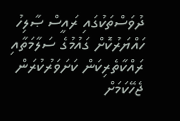ދުވަސްތަކުގައި ރައީސް ޞާލިހު ހައްޔަރުކޮށް ގައުމުގެ ސަލާމަތާއި ރައްކާތެރިކަން ކަށަވަރުކުރަން ޖެހޭކަމަށް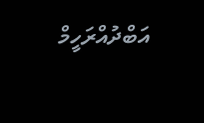އަބްދުއްރަހީމް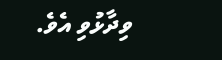ވިދާޅުވި އެވެ.